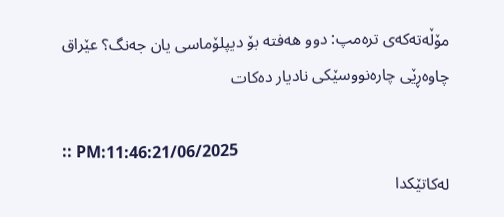مۆڵەتەکەی ترەمپ: دوو هەفتە بۆ دیپلۆماسی یان جەنگ؟ عێراق چاوەڕێی چارەنووسێکی نادیار دەکات

:: PM:11:46:21/06/2025
لەکاتێکدا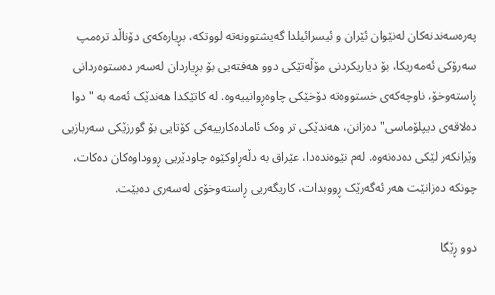پەرەسەندنەکان لەنێوان ئێران و ئیسرائیلدا گەیشتوونەتە لووتکە، بڕیارەکەی دۆناڵد ترەمپ سەرۆکی ئەمەریکا، بۆ دیاریکردنی مۆڵەتێکی دوو هەفتەیی بۆ بڕیاردان لەسەر دەستوەردانی ڕاستەوخۆ، ناوچەکەی خستووەتە دۆخێکی چاوەڕوانییەوە. لە کاتێکدا هەندێک ئەمە بە "دوا دەلاقەی دیپلۆماسی" دەزانن، هەندێکی تر وەک ئامادەکارییەکی کۆتایی بۆ گورزێکی سەربازیی وێرانکەر لێکی دەدەنەوە. لەم نێوەندەدا، عێراق بە دڵەڕاوکێوە چاودێریی ڕووداوەکان دەکات، چونکە دەزانێت هەر ئەگەرێک ڕووبدات، کاریگەریی ڕاستەوخۆی لەسەری دەبێت.

دوو ڕێگا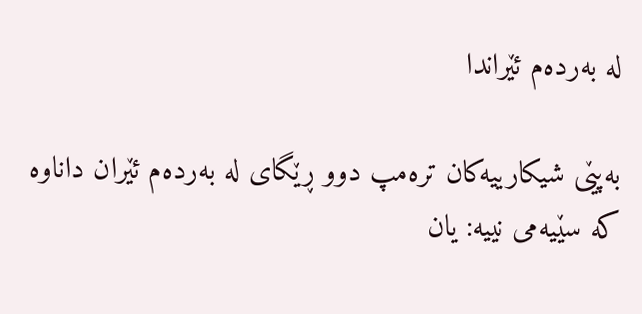لە بەردەم ئێراندا

بەپێی شیکارییەکان ترەمپ دوو ڕێگای لە بەردەم ئێران داناوە کە سێیەمی نییە: یان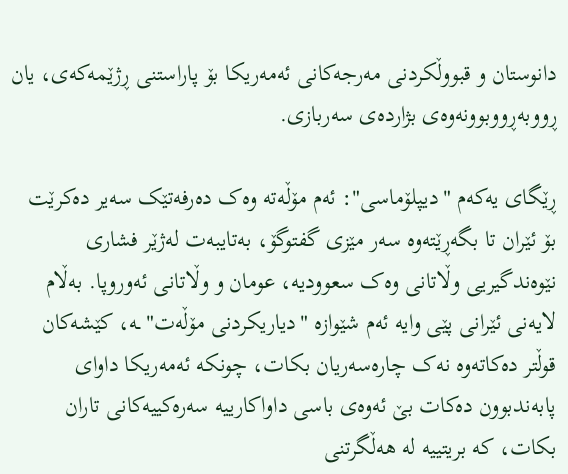دانوستان و قبووڵکردنی مەرجەکانی ئەمەریکا بۆ پاراستنی ڕژێمەکەی، یان ڕووبەڕووبوونەوەی بژاردەی سەربازی.

ڕێگای یەکەم "دیپلۆماسی": ئەم مۆڵەتە وەک دەرفەتێک سەیر دەکرێت بۆ ئێران تا بگەڕێتەوە سەر مێزی گفتوگۆ، بەتایبەت لەژێر فشاری نێوەندگیریی وڵاتانی وەک سعوودیە، عومان و وڵاتانی ئەوروپا. بەڵام لایەنی ئێرانی پێی وایە ئەم شێوازە "دیاریکردنی مۆڵەت"ـە، کێشەکان قوڵتر دەکاتەوە نەک چارەسەریان بکات، چونکە ئەمەریکا داوای پابەندبوون دەکات بێ ئەوەی باسی داواکارییە سەرەکییەکانی تاران بکات، کە بریتییە لە هەڵگرتنی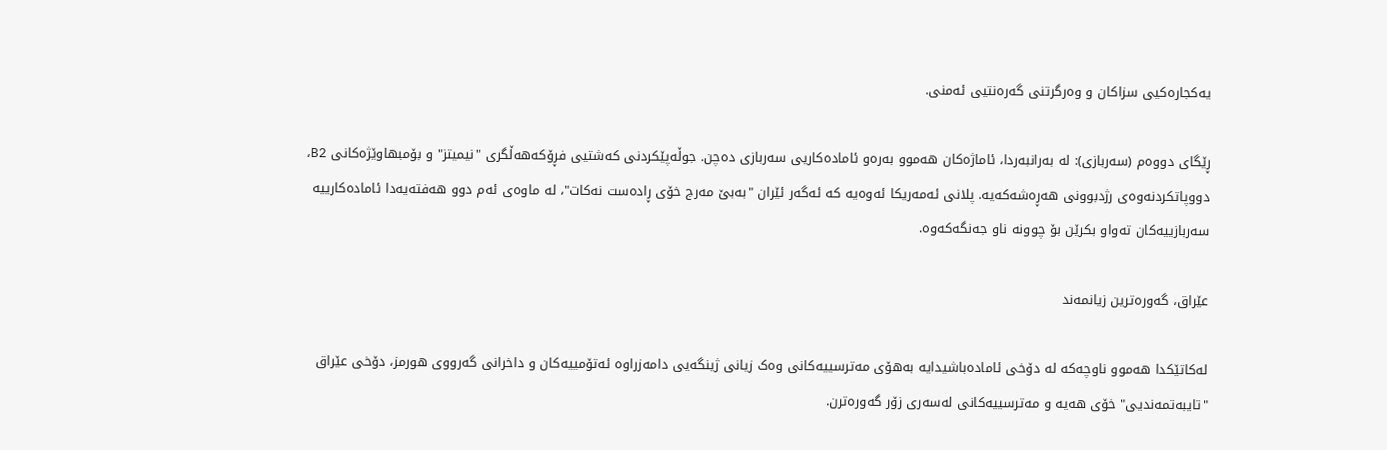یەکجارەکیی سزاکان و وەرگرتنی گەرەنتیی ئەمنی.

ڕێگای دووەم (سەربازی): لە بەرانبەردا، ئاماژەکان هەموو بەرەو ئامادەکاریی سەربازی دەچن. جوڵەپێکردنی کەشتیی فڕۆکەهەڵگری "نیمیتز" و بۆمبهاوێژەکانی B2، دووپاتکردنەوەی رژدبوونی هەڕەشەکەیە. پلانی ئەمەریکا ئەوەیە کە ئەگەر ئێران "بەبێ مەرج خۆی ڕادەست نەکات"، لە ماوەی ئەم دوو هەفتەیەدا ئامادەکارییە سەربازییەکان تەواو بکرێن بۆ چوونە ناو جەنگەکەوە.

عێراق، گەورەترین زیانمەند

لەکاتێکدا هەموو ناوچەکە لە دۆخی ئامادەباشیدایە بەهۆی مەترسییەکانی وەک زیانی ژینگەیی دامەزراوە ئەتۆمییەکان و داخرانی گەرووی هورمز، دۆخی عێراق "تایبەتمەندیی" خۆی هەیە و مەترسییەکانی لەسەری زۆر گەورەترن.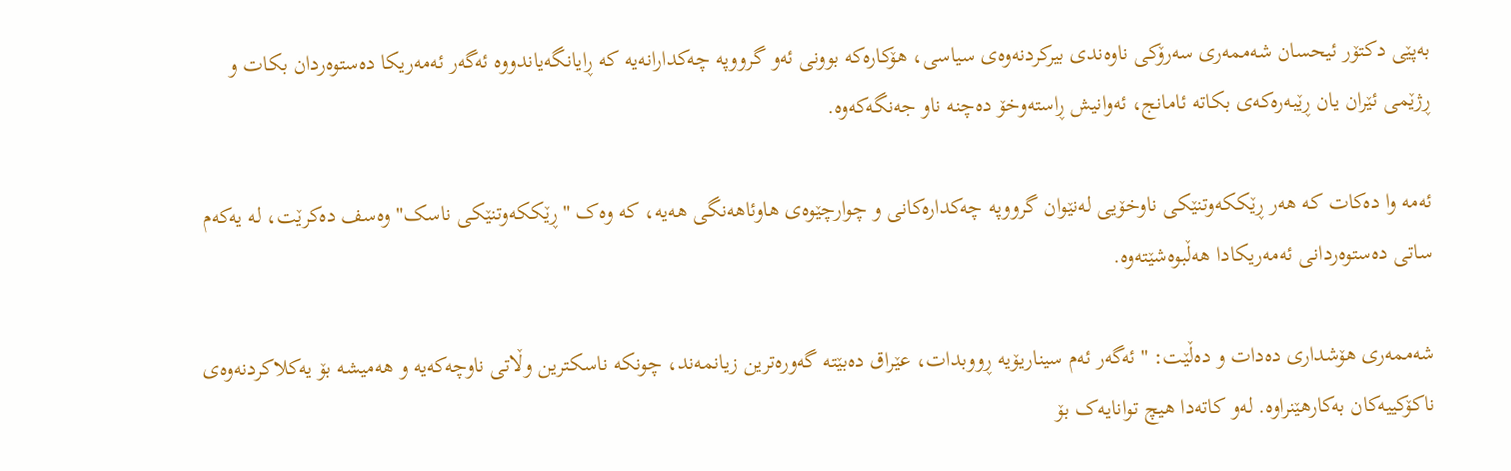بەپێی دکتۆر ئیحسان شەممەری سەرۆکی ناوەندی بیرکردنەوەی سیاسی، هۆکارەکە بوونی ئەو گرووپە چەکدارانەیە کە ڕایانگەیاندووە ئەگەر ئەمەریکا دەستوەردان بکات و ڕژێمی ئێران یان ڕێبەرەکەی بکاتە ئامانج، ئەوانیش ڕاستەوخۆ دەچنە ناو جەنگەکەوە.

ئەمە وا دەکات كە هەر ڕێککەوتنێکی ناوخۆیی لەنێوان گرووپە چەكدارەكانی و چوارچێوەی هاوئاهەنگی هەیە، کە وەک "ڕێککەوتنێکی ناسک" وەسف دەکرێت، لە یەکەم ساتی دەستوەردانی ئەمەریکادا هەڵبوەشێتەوە.

شەممەری هۆشداری دەدات و دەڵێت: "ئەگەر ئەم سیناریۆیە ڕووبدات، عێراق دەبێتە گەورەترین زیانمەند، چونکە ناسکترین وڵاتی ناوچەکەیە و هەمیشە بۆ یەکلاکردنەوەی ناکۆکییەکان بەکارهێنراوە. لەو کاتەدا هیچ توانایەک بۆ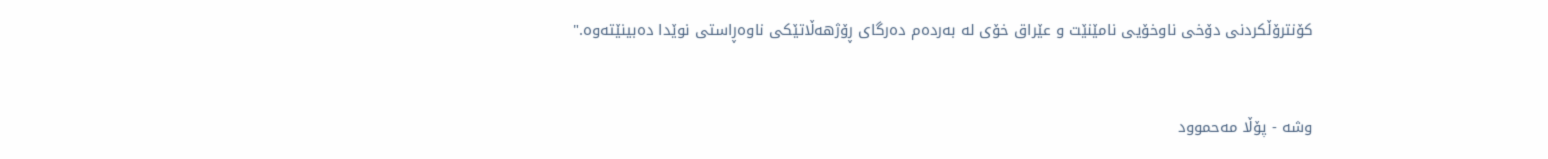کۆنترۆڵکردنی دۆخی ناوخۆیی نامێنێت و عێراق خۆی لە بەردەم دەرگای ڕۆژهەڵاتێکی ناوەڕاستی نوێدا دەبینێتەوە."


وشە - پۆڵا مەحموود